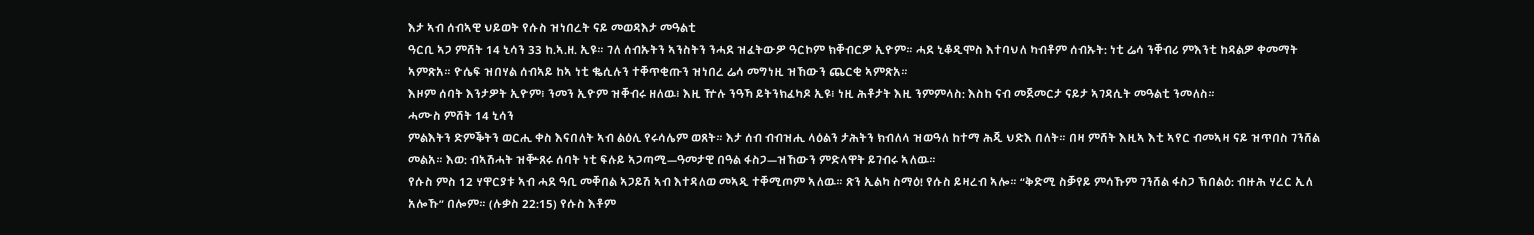እታ ኣብ ሰብኣዊ ህይወት የሱስ ዝነበረት ናይ መወዳእታ መዓልቲ
ዓርቢ ኣጋ ምሸት 14 ኒሳን 33 ከ.ኣ.ዘ. ኢዩ። ገለ ሰብኡትን ኣንስትን ንሓደ ዝፈትውዎ ዓርኮም ክቐብርዎ ኢዮም። ሓደ ኒቆዲሞስ እተባህለ ካብቶም ሰብኡት: ነቲ ሬሳ ንቐብሪ ምእንቲ ከዳልዎ ቀመማት ኣምጽአ። ዮሴፍ ዝበሃል ሰብኣይ ከኣ ነቲ ቈሲሉን ተቐጥቂጡን ዝነበረ ሬሳ መግነዚ ዝኸውን ጨርቂ ኣምጽአ።
እዞም ሰባት እንታዎት ኢዮም፧ ንመን ኢዮም ዝቐብሩ ዘለዉ፧ እዚ ዅሉ ንዓኻ ይትንክፈካዶ ኢዩ፧ ነዚ ሕቶታት እዚ ንምምላስ: እስከ ናብ መጀመርታ ናይታ ኣገዳሲት መዓልቲ ንመለስ።
ሓሙስ ምሸት 14 ኒሳን
ምልእትን ድምቕትን ወርሒ ቀስ እናበለት ኣብ ልዕሊ የሩሳሌም ወጸት። እታ ሰብ ብብዝሒ ላዕልን ታሕትን ክብለላ ዝወዓለ ከተማ ሕጂ ህድእ በለት። በዛ ምሸት እዚኣ እቲ ኣየር ብመኣዛ ናይ ዝጥበስ ገንሸል መልአ። እወ: ብኣሽሓት ዝቝጸሩ ሰባት ነቲ ፍሉይ ኣጋጣሚ—ዓመታዊ በዓል ፋስጋ—ዝኸውን ምድላዋት ይገብሩ ኣለዉ።
የሱስ ምስ 12 ሃዋርያቱ ኣብ ሓደ ዓቢ መቐበል ኣጋይሽ ኣብ እተዳለወ መኣዲ ተቐሚጦም ኣለዉ። ጽን ኢልካ ስማዕ! የሱስ ይዛረብ ኣሎ። “ቅድሚ ስቓየይ ምሳኹም ገንሸል ፋስጋ ኽበልዕ: ብዙሕ ሃረር ኢለ አሎኹ” በሎም። (ሉቃስ 22:15) የሱስ እቶም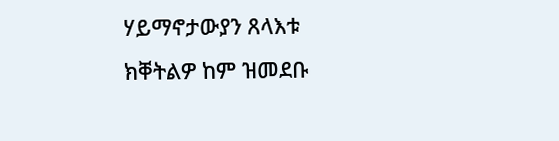ሃይማኖታውያን ጸላእቱ ክቐትልዎ ከም ዝመደቡ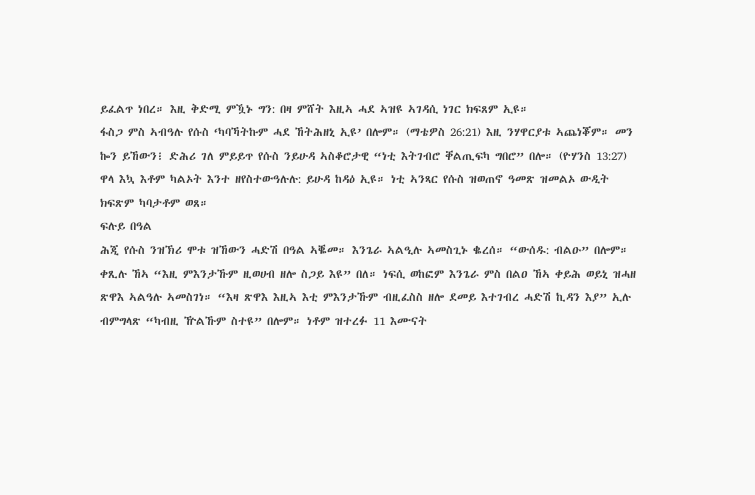ይፈልጥ ነበረ። እዚ ቅድሚ ምዃኑ ግን: በዛ ምሸት እዚኣ ሓደ ኣዝዩ ኣገዳሲ ነገር ክፍጸም ኢዩ።
ፋስጋ ምስ ኣብዓሉ የሱስ ‘ካባኻትኩም ሓደ ኸትሕዘኒ ኢዩ’ በሎም። (ማቴዎስ 26:21) እዚ ንሃዋርያቱ ኣጨነቖም። መን ኰን ይኸውን፧ ድሕሪ ገለ ምይይጥ የሱስ ንይሁዳ ኣስቆሮታዊ “ነቲ እትገብሮ ቐልጢፍካ ግበሮ” በሎ። (ዮሃንስ 13:27) ዋላ እኳ እቶም ካልኦት እንተ ዘየስተውዓሉሉ: ይሁዳ ከዳዕ ኢዩ። ነቲ ኣንጻር የሱስ ዝወጠኖ ዓመጽ ዝመልኦ ውዲት ክፍጽም ካባታቶም ወጸ።
ፍሉይ በዓል
ሕጂ የሱስ ንዝኽሪ ሞቱ ዝኸውን ሓድሽ በዓል ኣቘመ። እንጌራ ኣልዒሉ ኣመስጊኑ ቈረሰ። “ውሰዱ: ብልዑ” በሎም። ቀጺሉ ኸኣ “እዚ ምእንታኹም ዚወሀብ ዘሎ ስጋይ እዩ” በለ። ነፍሲ ወከፎም እንጌራ ምስ በልዐ ኸኣ ቀይሕ ወይኒ ዝሓዘ ጽዋእ ኣልዓሉ ኣመስገነ። “እዛ ጽዋእ እዚኣ እቲ ምእንታኹም ብዚፈስስ ዘሎ ደመይ እተገብረ ሓድሽ ኪዳን እያ” ኢሉ ብምግላጽ “ካብዚ ዅልኹም ስተዩ” በሎም። ነቶም ዝተረፉ 11 እሙናት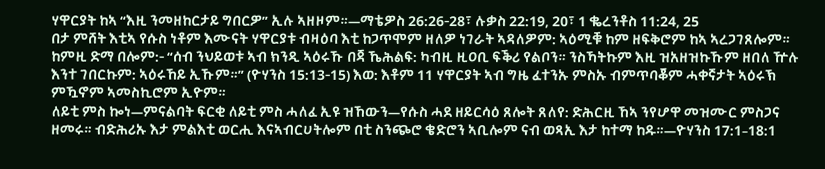ሃዋርያት ከኣ “እዚ ንመዘከርታይ ግበርዎ” ኢሉ ኣዘዞም።—ማቴዎስ 26:26-28፣ ሉቃስ 22:19, 20፣ 1 ቈረንቶስ 11:24, 25
በታ ምሸት እቲኣ የሱስ ነቶም እሙናት ሃዋርያቱ ብዛዕባ እቲ ከጋጥሞም ዘለዎ ነገራት ኣዳለዎም: ኣዕሚቑ ከም ዘፍቅሮም ከኣ ኣረጋገጸሎም። ከምዚ ድማ በሎም:- “ሰብ ንህይወቱ ኣብ ክንዲ ኣዕሩኹ በጃ ኼሕልፍ: ካብዚ ዚዐቢ ፍቕሪ የልቦን። ንስኻትኩም እዚ ዝአዘዝኩኹም ዘበለ ዅሉ እንተ ገበርኩም: ኣዕሩኸይ ኢኹም።” (ዮሃንስ 15:13-15) እወ: እቶም 11 ሃዋርያት ኣብ ግዜ ፈተንኡ ምስኡ ብምጥባቖም ሓቀኛታት ኣዕሩኽ ምዃኖም ኣመስኪሮም ኢዮም።
ለይቲ ምስ ኰነ—ምናልባት ፍርቂ ለይቲ ምስ ሓለፈ ኢዩ ዝኸውን—የሱስ ሓደ ዘይርሳዕ ጸሎት ጸለየ: ድሕርዚ ኸኣ ንየሆዋ መዝሙር ምስጋና ዘመሩ። ብድሕሪኡ እታ ምልእቲ ወርሒ እናኣብርሀትሎም በቲ ስንጭሮ ቄድሮን ኣቢሎም ናብ ወጻኢ እታ ከተማ ከዱ።—ዮሃንስ 17:1–18:1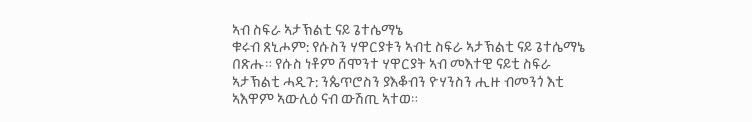ኣብ ስፍራ ኣታኽልቲ ናይ ጌተሴማኔ
ቁሩብ ጸኒሖም: የሱስን ሃዋርያቱን ኣብቲ ስፍራ ኣታኽልቲ ናይ ጌተሴማኔ በጽሑ። የሱስ ነቶም ሸሞንተ ሃዋርያት ኣብ መእተዊ ናይቲ ስፍራ ኣታኽልቲ ሓዲጉ: ንጴጥሮስን ያእቆብን ዮሃንስን ሒዙ ብመንጎ እቲ ኣእዋም ኣውሊዕ ናብ ውሽጢ ኣተወ።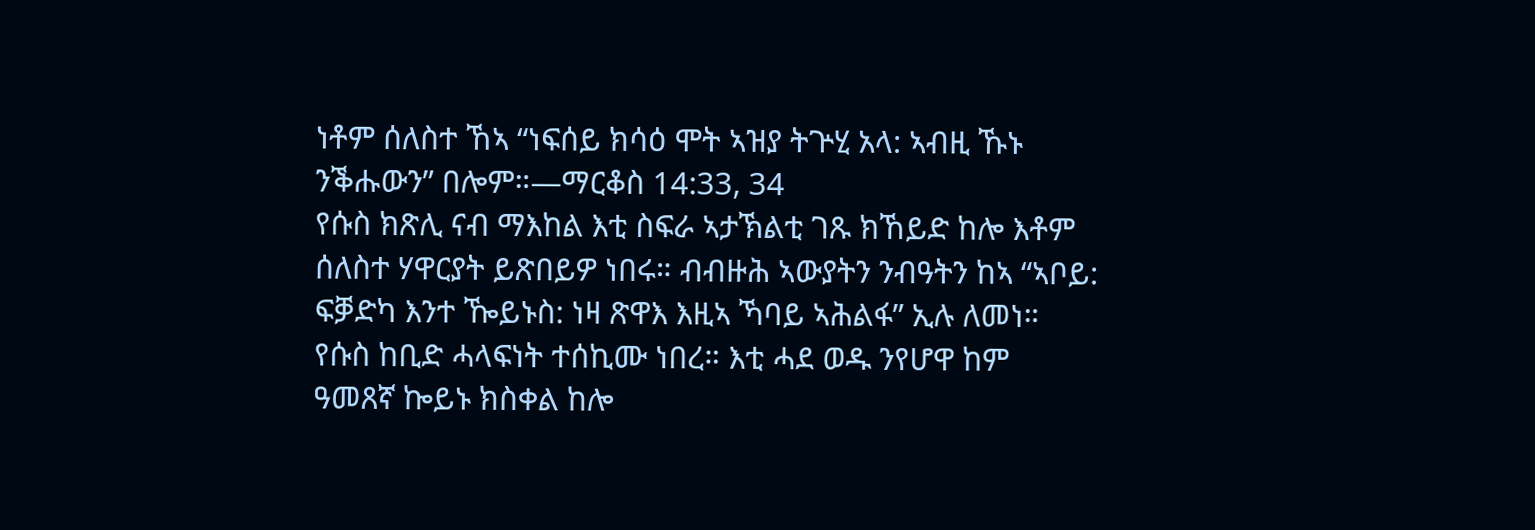ነቶም ሰለስተ ኸኣ “ነፍሰይ ክሳዕ ሞት ኣዝያ ትጕሂ አላ: ኣብዚ ኹኑ ንቕሑውን” በሎም።—ማርቆስ 14:33, 34
የሱስ ክጽሊ ናብ ማእከል እቲ ስፍራ ኣታኽልቲ ገጹ ክኸይድ ከሎ እቶም ሰለስተ ሃዋርያት ይጽበይዎ ነበሩ። ብብዙሕ ኣውያትን ንብዓትን ከኣ “ኣቦይ: ፍቓድካ እንተ ዀይኑስ: ነዛ ጽዋእ እዚኣ ኻባይ ኣሕልፋ” ኢሉ ለመነ። የሱስ ከቢድ ሓላፍነት ተሰኪሙ ነበረ። እቲ ሓደ ወዱ ንየሆዋ ከም ዓመጸኛ ኰይኑ ክስቀል ከሎ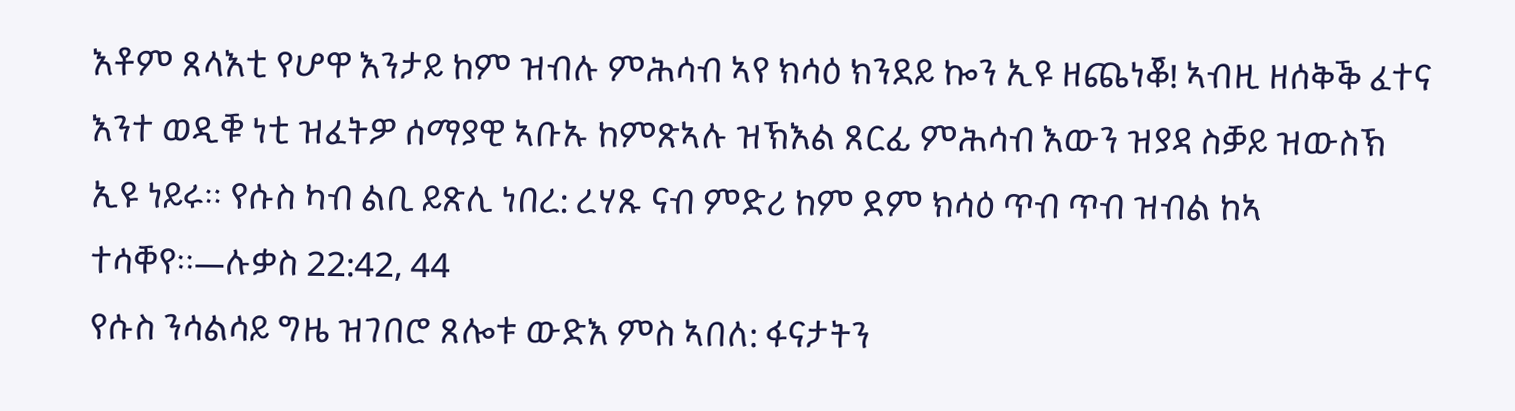እቶም ጸላእቲ የሆዋ እንታይ ከም ዝብሉ ምሕሳብ ኣየ ክሳዕ ክንደይ ኰን ኢዩ ዘጨነቖ! ኣብዚ ዘሰቅቕ ፈተና እንተ ወዲቑ ነቲ ዝፈትዎ ሰማያዊ ኣቡኡ ከምጽኣሉ ዝኽእል ጸርፊ ምሕሳብ እውን ዝያዳ ስቓይ ዝውስኽ ኢዩ ነይሩ። የሱስ ካብ ልቢ ይጽሊ ነበረ: ረሃጹ ናብ ምድሪ ከም ደም ክሳዕ ጥብ ጥብ ዝብል ከኣ ተሳቐየ።—ሉቃስ 22:42, 44
የሱስ ንሳልሳይ ግዜ ዝገበሮ ጸሎቱ ውድእ ምስ ኣበለ: ፋናታትን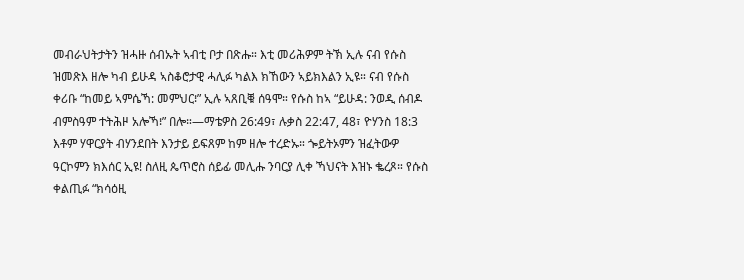መብራህትታትን ዝሓዙ ሰብኡት ኣብቲ ቦታ በጽሑ። እቲ መሪሕዎም ትኽ ኢሉ ናብ የሱስ ዝመጽእ ዘሎ ካብ ይሁዳ ኣስቆሮታዊ ሓሊፉ ካልእ ክኸውን ኣይክእልን ኢዩ። ናብ የሱስ ቀሪቡ “ከመይ ኣምሴኻ: መምህር፧” ኢሉ ኣጸቢቑ ሰዓሞ። የሱስ ከኣ “ይሁዳ: ንወዲ ሰብዶ ብምስዓም ተትሕዞ አሎኻ፧” በሎ።—ማቴዎስ 26:49፣ ሉቃስ 22:47, 48፣ ዮሃንስ 18:3
እቶም ሃዋርያት ብሃንደበት እንታይ ይፍጸም ከም ዘሎ ተረድኡ። ጐይትኦምን ዝፈትውዎ ዓርኮምን ክእሰር ኢዩ! ስለዚ ጴጥሮስ ሰይፊ መሊሑ ንባርያ ሊቀ ኻህናት እዝኑ ቈረጾ። የሱስ ቀልጢፉ “ክሳዕዚ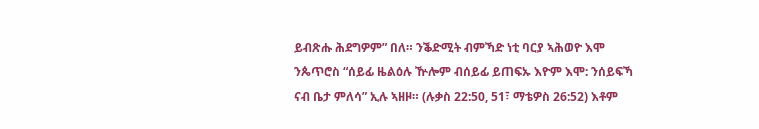ይብጽሑ ሕደግዎም” በለ። ንቕድሚት ብምኻድ ነቲ ባርያ ኣሕወዮ እሞ ንጴጥሮስ “ሰይፊ ዜልዕሉ ዅሎም ብሰይፊ ይጠፍኡ እዮም እሞ: ንሰይፍኻ ናብ ቤታ ምለሳ” ኢሉ ኣዘዞ። (ሉቃስ 22:50, 51፣ ማቴዎስ 26:52) እቶም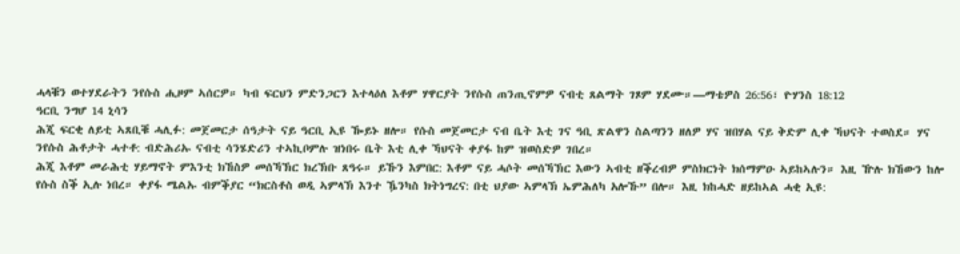ሓላቑን ወተሃደራትን ንየሱስ ሒዞም ኣሰርዎ። ካብ ፍርህን ምድንጋርን እተላዕለ እቶም ሃዋርያት ንየሱስ ጠንጢኖምዎ ናብቲ ጸልማት ገጾም ሃደሙ።—ማቴዎስ 26:56፣ ዮሃንስ 18:12
ዓርቢ ንግሆ 14 ኒሳን
ሕጂ ፍርቂ ለይቲ ኣጸቢቑ ሓሊፉ: መጀመርታ ሰዓታት ናይ ዓርቢ ኢዩ ዀይኑ ዘሎ። የሱስ መጀመርታ ናብ ቤት እቲ ገና ዓቢ ጽልዋን ስልጣንን ዘለዎ ሃና ዝበሃል ናይ ቅድም ሊቀ ኻህናት ተወስደ። ሃና ንየሱስ ሕቶታት ሓተቶ: ብድሕሪኡ ናብቲ ሳንሄድሪን ተኣኪቦምሉ ዝነበሩ ቤት እቲ ሊቀ ኻህናት ቀያፋ ከም ዝወስድዎ ገበረ።
ሕጂ እቶም መራሕቲ ሃይማኖት ምእንቲ ክኸስዎ መሰኻኽር ክረኽቡ ጸዓሩ። ይኹን እምበር: እቶም ናይ ሓሶት መሰኻኽር እውን ኣብቲ ዘቕረብዎ ምስክርነት ክሰማምዑ ኣይከኣሉን። እዚ ዅሉ ክኸውን ከሎ የሱስ ስቕ ኢሉ ነበረ። ቀያፋ ሜልኡ ብምቕያር “ክርስቶስ ወዲ ኣምላኽ እንተ ዄንካስ ክትነግረና: በቲ ህያው ኣምላኽ ኤምሕለካ አሎኹ” በሎ። እዚ ክከሓድ ዘይከኣል ሓቂ ኢዩ: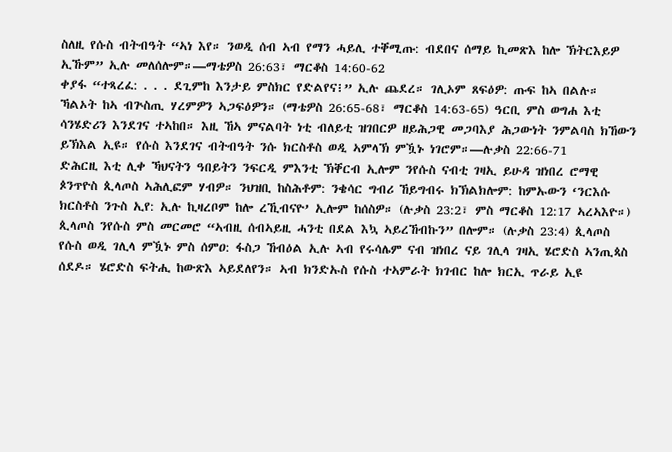ስለዚ የሱስ ብትብዓት “ኣነ እየ። ንወዲ ሰብ ኣብ የማን ሓይሊ ተቐሚጡ: ብደበና ሰማይ ኪመጽእ ከሎ ኽትርእይዎ ኢኹም” ኢሉ መለሰሎም።—ማቴዎስ 26:63፣ ማርቆስ 14:60-62
ቀያፋ “ተጻረፈ: . . . ደጊምከ እንታይ ምስክር የድልየና፧” ኢሉ ጨደረ። ገሊኦም ጸፍዕዎ: ጡፍ ከኣ በልሉ። ኻልኦት ከኣ ብጕስጢ ሃረምዎን ኣጋፍዕዎን። (ማቴዎስ 26:65-68፣ ማርቆስ 14:63-65) ዓርቢ ምስ ወግሐ እቲ ሳንሄድሪን እንደገና ተኣከበ። እዚ ኸኣ ምናልባት ነቲ ብለይቲ ዝገበርዎ ዘይሕጋዊ መጋባእያ ሕጋውነት ንምልባስ ክኸውን ይኽእል ኢዩ። የሱስ እንደገና ብትብዓት ንሱ ክርስቶስ ወዲ ኣምላኽ ምዃኑ ነገሮም።—ሉቃስ 22:66-71
ድሕርዚ እቲ ሊቀ ኻህናትን ዓበይትን ንፍርዲ ምእንቲ ኽቐርብ ኢሎም ንየሱስ ናብቲ ገዛኢ ይሁዳ ዝነበረ ሮማዊ ጶንጥዮስ ጲላጦስ ኣሕሊፎም ሃብዎ። ንህዝቢ ከስሕቶም: ንቄሳር ግብሪ ኸይግብሩ ክኽልክሎም: ከምኡውን ‘ንርእሱ ክርስቶስ ንጉስ ኢየ: ኢሉ ኪዛረቦም ከሎ ረኺብናዮ’ ኢሎም ከሰስዎ። (ሉቃስ 23:2፣ ምስ ማርቆስ 12:17 ኣረኣእዮ።) ጲላጦስ ንየሱስ ምስ መርመሮ “ኣብዚ ሰብኣይዚ ሓንቲ በደል እኳ ኣይረኸብኩን” በሎም። (ሉቃስ 23:4) ጲላጦስ የሱስ ወዲ ገሊላ ምዃኑ ምስ ሰምዐ: ፋስጋ ኸብዕል ኢሉ ኣብ የሩሳሌም ናብ ዝነበረ ናይ ገሊላ ገዛኢ ሄሮድስ ኣንጢጳስ ሰደዶ። ሄሮድስ ፍትሒ ከውጽእ ኣይደለየን። ኣብ ክንድኡስ የሱስ ተኣምራት ክገብር ከሎ ክርኢ ጥራይ ኢዩ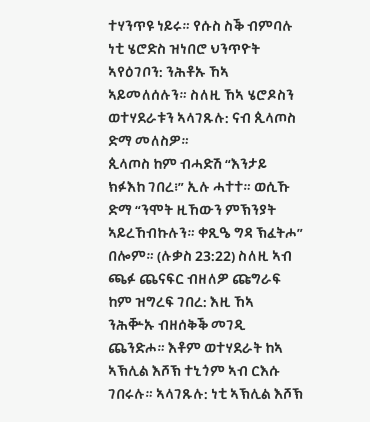ተሃንጥዩ ነይሩ። የሱስ ስቕ ብምባሉ ነቲ ሄሮድስ ዝነበሮ ህንጥዮት ኣየዕገቦን: ንሕቶኡ ኸኣ ኣይመለሰሉን። ስለዚ ኸኣ ሄሮዶስን ወተሃደራቱን ኣላገጹሉ: ናብ ጲላጦስ ድማ መለስዎ።
ጲላጦስ ከም ብሓድሽ “እንታይ ክፉእከ ገበረ፧” ኢሉ ሓተተ። ወሲኹ ድማ “ንሞት ዚኸውን ምኽንያት ኣይረኸብኩሉን። ቀጺዔ ግዳ ኽፈትሖ” በሎም። (ሉቃስ 23:22) ስለዚ ኣብ ጫፉ ጨናፍር ብዘለዎ ጩግራፍ ከም ዝግረፍ ገበረ: እዚ ኸኣ ንሕቝኡ ብዘሰቅቕ መገዲ ጨንድሖ። እቶም ወተሃደራት ከኣ ኣኽሊል እሾኽ ተኒጎም ኣብ ርእሱ ገበሩሉ። ኣላገጹሉ: ነቲ ኣኽሊል እሾኽ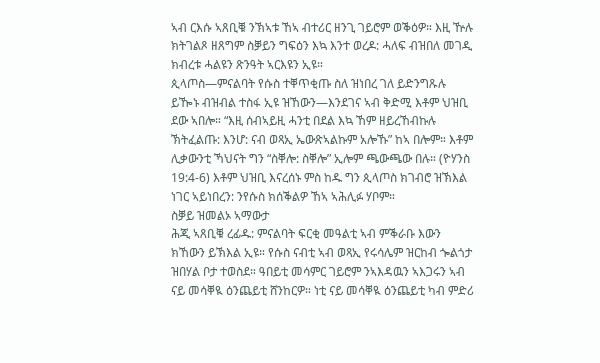ኣብ ርእሱ ኣጸቢቑ ንኽኣቱ ኸኣ ብተሪር ዘንጊ ገይሮም ወቕዕዎ። እዚ ዅሉ ክትገልጾ ዘጸግም ስቓይን ግፍዕን እኳ እንተ ወረዶ: ሓለፍ ብዝበለ መገዲ ክብረቱ ሓልዩን ጽንዓት ኣርእዩን ኢዩ።
ጲላጦስ—ምናልባት የሱስ ተቐጥቂጡ ስለ ዝነበረ ገለ ይድንግጹሉ ይዀኑ ብዝብል ተስፋ ኢዩ ዝኸውን—እንደገና ኣብ ቅድሚ እቶም ህዝቢ ደው ኣበሎ። “እዚ ሰብኣይዚ ሓንቲ በደል እኳ ኸም ዘይረኸብኩሉ ኽትፈልጡ: እንሆ: ናብ ወጻኢ ኤውጽኣልኩም አሎኹ” ከኣ በሎም። እቶም ሊቃውንቲ ኻህናት ግን “ስቐሎ: ስቐሎ” ኢሎም ጫውጫው በሉ። (ዮሃንስ 19:4-6) እቶም ህዝቢ እናረሰኑ ምስ ከዱ ግን ጲላጦስ ክገብሮ ዝኽእል ነገር ኣይነበረን: ንየሱስ ክሰቕልዎ ኸኣ ኣሕሊፉ ሃቦም።
ስቓይ ዝመልኦ ኣማውታ
ሕጂ ኣጸቢቑ ረፊዱ: ምናልባት ፍርቂ መዓልቲ ኣብ ምቕራቡ እውን ክኸውን ይኽእል ኢዩ። የሱስ ናብቲ ኣብ ወጻኢ የሩሳሌም ዝርከብ ጐልጎታ ዝበሃል ቦታ ተወስደ። ዓበይቲ መሳምር ገይሮም ንኣእዳዉን ኣእጋሩን ኣብ ናይ መሳቐዪ ዕንጨይቲ ሸንከርዎ። ነቲ ናይ መሳቐዪ ዕንጨይቲ ካብ ምድሪ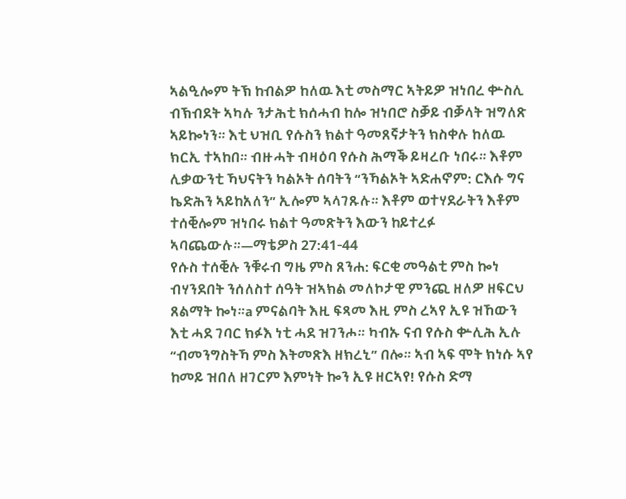ኣልዒሎም ትኽ ከብልዎ ከለዉ እቲ መስማር ኣትይዎ ዝነበረ ቍስሊ ብኽብደት ኣካሉ ንታሕቲ ክሰሓብ ከሎ ዝነበሮ ስቓይ ብቓላት ዝግለጽ ኣይኰነን። እቲ ህዝቢ የሱስን ክልተ ዓመጸኛታትን ክስቀሉ ከለዉ ክርኢ ተኣከበ። ብዙሓት ብዛዕባ የሱስ ሕማቕ ይዛረቡ ነበሩ። እቶም ሊቃውንቲ ኻህናትን ካልኦት ሰባትን “ንኻልኦት ኣድሐኖም: ርእሱ ግና ኬድሕን ኣይከአለን” ኢሎም ኣላገጹሉ። እቶም ወተሃደራትን እቶም ተሰቒሎም ዝነበሩ ክልተ ዓመጽትን እውን ከይተረፉ ኣባጨውሉ።—ማቴዎስ 27:41-44
የሱስ ተሰቒሉ ንቑሩብ ግዜ ምስ ጸንሐ: ፍርቂ መዓልቲ ምስ ኰነ ብሃንደበት ንሰለስተ ሰዓት ዝኣክል መለኮታዊ ምንጪ ዘለዎ ዘፍርህ ጸልማት ኰነ።a ምናልባት እዚ ፍጻመ እዚ ምስ ረኣየ ኢዩ ዝኸውን እቲ ሓደ ገባር ክፉእ ነቲ ሓደ ዝገንሖ። ካብኡ ናብ የሱስ ቍሊሕ ኢሉ “ብመንግስትኻ ምስ እትመጽእ ዘክረኒ” በሎ። ኣብ ኣፍ ሞት ክነሱ ኣየ ከመይ ዝበለ ዘገርም እምነት ኰን ኢዩ ዘርኣየ! የሱስ ድማ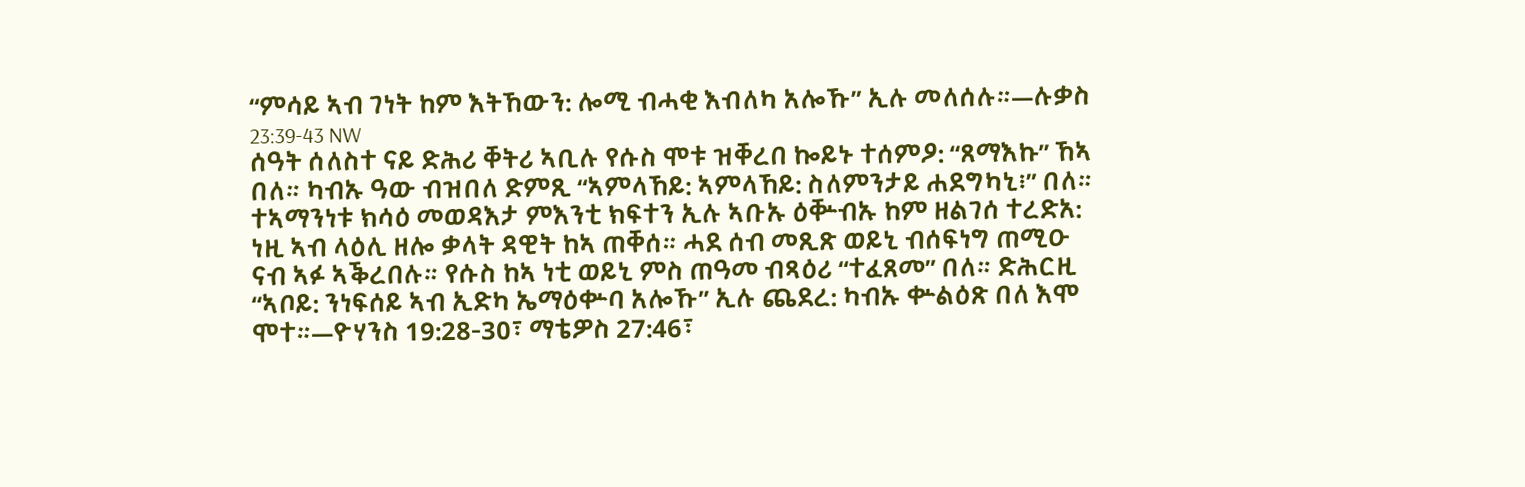“ምሳይ ኣብ ገነት ከም እትኸውን: ሎሚ ብሓቂ እብለካ አሎኹ” ኢሉ መለሰሉ።—ሉቃስ 23:39-43 NW
ሰዓት ሰለስተ ናይ ድሕሪ ቐትሪ ኣቢሉ የሱስ ሞቱ ዝቐረበ ኰይኑ ተሰምዖ: “ጸማእኩ” ኸኣ በለ። ካብኡ ዓው ብዝበለ ድምጺ “ኣምላኸይ: ኣምላኸይ: ስለምንታይ ሐደግካኒ፧” በለ። ተኣማንነቱ ክሳዕ መወዳእታ ምእንቲ ክፍተን ኢሉ ኣቡኡ ዕቝብኡ ከም ዘልገሰ ተረድአ: ነዚ ኣብ ላዕሊ ዘሎ ቃላት ዳዊት ከኣ ጠቐሰ። ሓደ ሰብ መጺጽ ወይኒ ብሰፍነግ ጠሚዑ ናብ ኣፉ ኣቕረበሉ። የሱስ ከኣ ነቲ ወይኒ ምስ ጠዓመ ብጻዕሪ “ተፈጸመ” በለ። ድሕርዚ “ኣቦይ: ንነፍሰይ ኣብ ኢድካ ኤማዕቍባ አሎኹ” ኢሉ ጨደረ: ካብኡ ቍልዕጽ በለ እሞ ሞተ።—ዮሃንስ 19:28-30፣ ማቴዎስ 27:46፣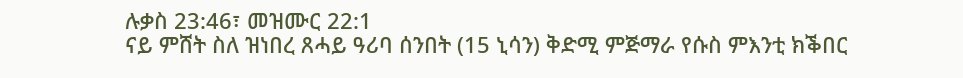ሉቃስ 23:46፣ መዝሙር 22:1
ናይ ምሸት ስለ ዝነበረ ጸሓይ ዓሪባ ሰንበት (15 ኒሳን) ቅድሚ ምጅማራ የሱስ ምእንቲ ክቕበር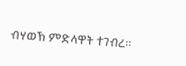ብሃወኽ ምድላዋት ተገብረ።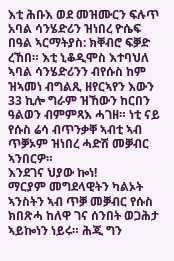እቲ ሕቡእ ወደ መዝሙርን ፍሉጥ አባል ሳንሄድሪን ዝነበረ ዮሴፍ በዓል ኣርማትያስ: ክቐብሮ ፍቓድ ረኸበ። እቲ ኒቆዲሞስ እተባህለ ኣባል ሳንሄድሪንን ብየሱስ ከም ዝኣመነ ብግልጺ ዘየርኣየን እውን 33 ኪሎ ግራም ዝኸውን ከርበን ዓልወን ብምምጻእ ሓገዘ። ነቲ ናይ የሱስ ሬሳ ብጥንቃቐ ኣብቲ ኣብ ጥቓኦም ዝነበረ ሓድሽ መቓብር ኣንበርዎ።
እንደገና ህያው ኰነ!
ማርያም መግደላዊትን ካልኦት ኣንስትን ኣብ ጥቓ መቓብር የሱስ ክበጽሓ ከለዋ ገና ሰንበት ወጋሕታ ኣይኰነን ነይሩ። ሕጂ ግን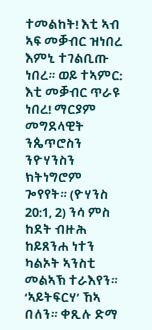ተመልከት! እቲ ኣብ ኣፍ መቓብር ዝነበረ እምኒ ተገልቢጡ ነበረ። ወይ ተኣምር: እቲ መቓብር ጥራዩ ነበረ! ማርያም መግደላዊት ንጴጥሮስን ንዮሃንስን ክትነግሮም ጐየየት። (ዮሃንስ 20:1, 2) ንሳ ምስ ከደት ብዙሕ ከይጸንሐ ነተን ካልኦት ኣንስቲ መልኣኽ ተራእየን። ‘ኣይትፍርሃ’ ኸኣ በለን። ቀጺሉ ድማ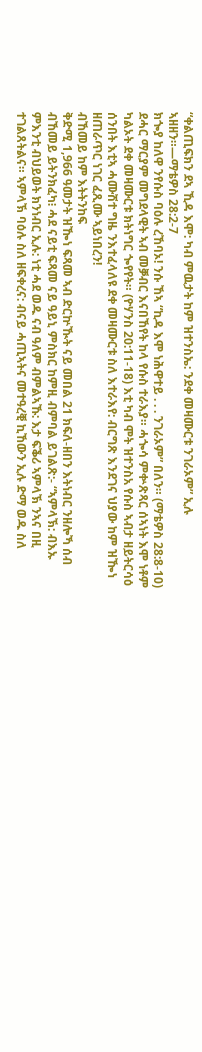“ቀልጢፍክን ደኣ ኺዳ እሞ: ካብ ምዉታት ከም ዝተንስኤ: ንደቀ መዛሙርቱ ንገራኦም” ኢሉ ኣዘዘን።—ማቴዎስ 28:2-7
ክጐያ ከለዋ ንየሱስ ባዕሉ ረኸባኦ! ንሱ ኸኣ “ኪዳ እሞ ነሕዋተይ . . . ንገራኦም” በለን። (ማቴዎስ 28:8-10) ደሓር ማርያም መግደላዊት ኣብ መቓብር እናበኸየት ከላ የሱስ ተራእያ። ሓጐሳ ምቍጽጻር ሰኣነት እሞ ነቶም ካልኦት ደቀ መዛሙርቱ ክትነግር ጐየየት። (ዮሃንስ 20:11-18) እቲ ካብ ሞት ዝተንስአ የሱስ ኣብታ ዘይትርሳዕ ሰንበት እቲኣ ሓሙሽተ ግዜ ንእተፈላለዩ ደቀ መዛሙርቱ ስለ እተራእየ: ብርግጽ እንደገና ህያው ከም ዝዀነ ዘጠራጥር ነገር ፈጺሙ ኣይነበረን!
ብኸመይ ከም እትትንከፍ
ቅድሚ 1,966 ዓመታት ዝዀነ ፍጻመ ኣብ ድርኵዂት ናይ መበል 21 ክፍለ-ዘበን እትነብር ንዘሎኻ ሰብ ብኸመይ ይትንክፈካ፧ ሓደ ናይቲ ፍጻመ ናይ ዓይኒ ምስክር ከምዚ ብምባል ይገልጽ:- “ኣምላኽ: ብእኡ ምእንቲ ብህይወት ክንነብር ኢሉ: ነቲ ሓደ ወዱ ናብ ዓለም ብምልኣኹ: እታ ፍቕሪ ኣምላኽ ንኣና በዚ ተገልጸትልና። ኣምላኽ ባዕሉ ስለ ዘፍቀረና: ብናይ ሓጢኣትና መተዓረቒ ኪኸውን ኢሉ ድማ ወዱ ስለ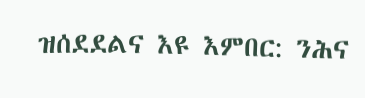ዝሰደደልና እዩ እምበር: ንሕና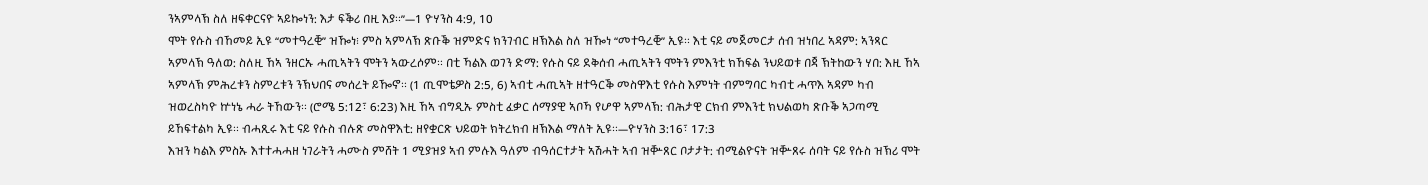ንኣምላኽ ስለ ዘፍቀርናዮ ኣይኰነን: እታ ፍቕሪ በዚ እያ።”—1 ዮሃንስ 4:9, 10
ሞት የሱስ ብኸመይ ኢዩ “መተዓረቒ” ዝዀነ፧ ምስ ኣምላኽ ጽቡቕ ዝምድና ክንገብር ዘኽእል ስለ ዝዀነ “መተዓረቒ” ኢዩ። እቲ ናይ መጀመርታ ሰብ ዝነበረ ኣዳም: ኣንጻር ኣምላኽ ዓለወ: ስለዚ ኸኣ ንዘርኡ ሓጢኣትን ሞትን ኣውረሶም። በቲ ኻልእ ወገን ድማ: የሱስ ናይ ደቅሰብ ሓጢኣትን ሞትን ምእንቲ ክኸፍል ንህይወቱ በጃ ኽትከውን ሃበ: እዚ ኸኣ ኣምላኽ ምሕረቱን ስምረቱን ንኽህበና መሰረት ይዀኖ። (1 ጢሞቴዎስ 2:5, 6) ኣብቲ ሓጢኣት ዘተዓርቕ መስዋእቲ የሱስ እምነት ብምግባር ካብቲ ሓጥእ ኣዳም ካብ ዝወረስካዮ ኵነኔ ሓራ ትኸውን። (ሮሜ 5:12፣ 6:23) እዚ ኸኣ ብግዲኡ ምስቲ ፈቃር ሰማያዊ ኣቦኻ የሆዋ ኣምላኽ: ብሕታዊ ርክብ ምእንቲ ክህልወካ ጽቡቕ ኣጋጣሚ ይኸፍተልካ ኢዩ። ብሓጺሩ እቲ ናይ የሱስ ብሉጽ መስዋእቲ: ዘየቋርጽ ህይወት ክትረክብ ዘኽእል ማለት ኢዩ።—ዮሃንስ 3:16፣ 17:3
እዝን ካልእ ምስኡ እተተሓሓዘ ነገራትን ሓሙስ ምሸት 1 ሚያዝያ ኣብ ምሉእ ዓለም ብዓሰርተታት ኣሽሓት ኣብ ዝቝጸር ቦታታት: ብሚልዮናት ዝቝጸሩ ሰባት ናይ የሱስ ዝኽሪ ሞት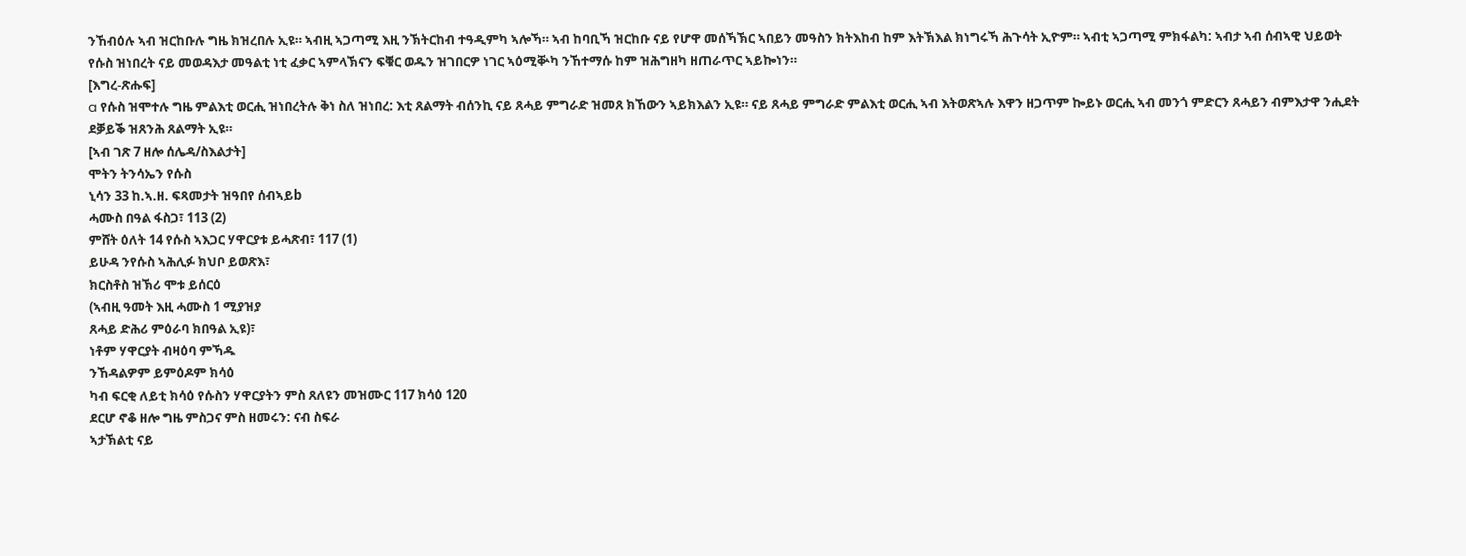ንኸብዕሉ ኣብ ዝርከቡሉ ግዜ ክዝረበሉ ኢዩ። ኣብዚ ኣጋጣሚ እዚ ንኽትርከብ ተዓዲምካ ኣሎኻ። ኣብ ከባቢኻ ዝርከቡ ናይ የሆዋ መሰኻኽር ኣበይን መዓስን ክትእከብ ከም እትኽእል ክነግሩኻ ሕጉሳት ኢዮም። ኣብቲ ኣጋጣሚ ምክፋልካ: ኣብታ ኣብ ሰብኣዊ ህይወት የሱስ ዝነበረት ናይ መወዳእታ መዓልቲ ነቲ ፈቃር ኣምላኽናን ፍቑር ወዱን ዝገበርዎ ነገር ኣዕሚቝካ ንኸተማሱ ከም ዝሕግዘካ ዘጠራጥር ኣይኰነን።
[እግረ-ጽሑፍ]
a የሱስ ዝሞተሉ ግዜ ምልእቲ ወርሒ ዝነበረትሉ ቅነ ስለ ዝነበረ: እቲ ጸልማት ብሰንኪ ናይ ጸሓይ ምግራድ ዝመጸ ክኸውን ኣይክእልን ኢዩ። ናይ ጸሓይ ምግራድ ምልእቲ ወርሒ ኣብ እትወጽኣሉ እዋን ዘጋጥም ኰይኑ ወርሒ ኣብ መንጎ ምድርን ጸሓይን ብምእታዋ ንሒደት ደቓይቕ ዝጸንሕ ጸልማት ኢዩ።
[ኣብ ገጽ 7 ዘሎ ሰሌዳ/ስእልታት]
ሞትን ትንሳኤን የሱስ
ኒሳን 33 ከ.ኣ.ዘ. ፍጻመታት ዝዓበየ ሰብኣይb
ሓሙስ በዓል ፋስጋ፣ 113 (2)
ምሸት ዕለት 14 የሱስ ኣእጋር ሃዋርያቱ ይሓጽብ፣ 117 (1)
ይሁዳ ንየሱስ ኣሕሊፉ ክህቦ ይወጽእ፣
ክርስቶስ ዝኽሪ ሞቱ ይሰርዕ
(ኣብዚ ዓመት እዚ ሓሙስ 1 ሚያዝያ
ጸሓይ ድሕሪ ምዕራባ ክበዓል ኢዩ)፣
ነቶም ሃዋርያት ብዛዕባ ምኻዱ
ንኸዳልዎም ይምዕዶም ክሳዕ
ካብ ፍርቂ ለይቲ ክሳዕ የሱስን ሃዋርያትን ምስ ጸለዩን መዝሙር 117 ክሳዕ 120
ደርሆ ኖቆ ዘሎ ግዜ ምስጋና ምስ ዘመሩን: ናብ ስፍራ
ኣታኽልቲ ናይ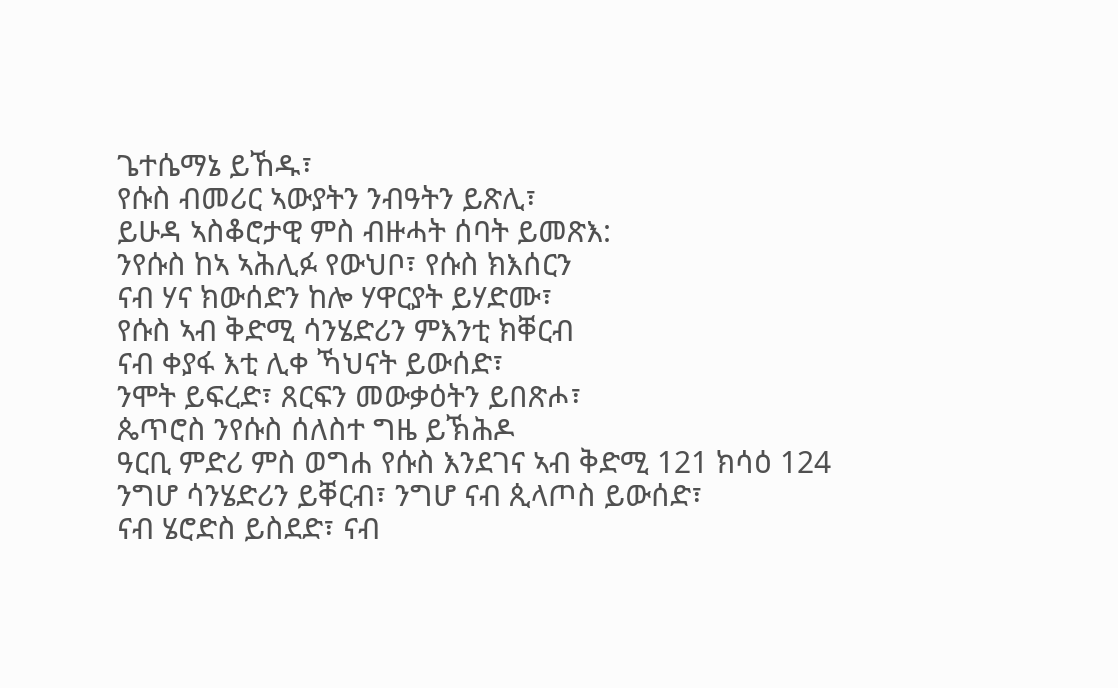ጌተሴማኔ ይኸዱ፣
የሱስ ብመሪር ኣውያትን ንብዓትን ይጽሊ፣
ይሁዳ ኣስቆሮታዊ ምስ ብዙሓት ሰባት ይመጽእ:
ንየሱስ ከኣ ኣሕሊፉ የውህቦ፣ የሱስ ክእሰርን
ናብ ሃና ክውሰድን ከሎ ሃዋርያት ይሃድሙ፣
የሱስ ኣብ ቅድሚ ሳንሄድሪን ምእንቲ ክቐርብ
ናብ ቀያፋ እቲ ሊቀ ኻህናት ይውሰድ፣
ንሞት ይፍረድ፣ ጸርፍን መውቃዕትን ይበጽሖ፣
ጴጥሮስ ንየሱስ ሰለስተ ግዜ ይኽሕዶ
ዓርቢ ምድሪ ምስ ወግሐ የሱስ እንደገና ኣብ ቅድሚ 121 ክሳዕ 124
ንግሆ ሳንሄድሪን ይቐርብ፣ ንግሆ ናብ ጲላጦስ ይውሰድ፣
ናብ ሄሮድስ ይስደድ፣ ናብ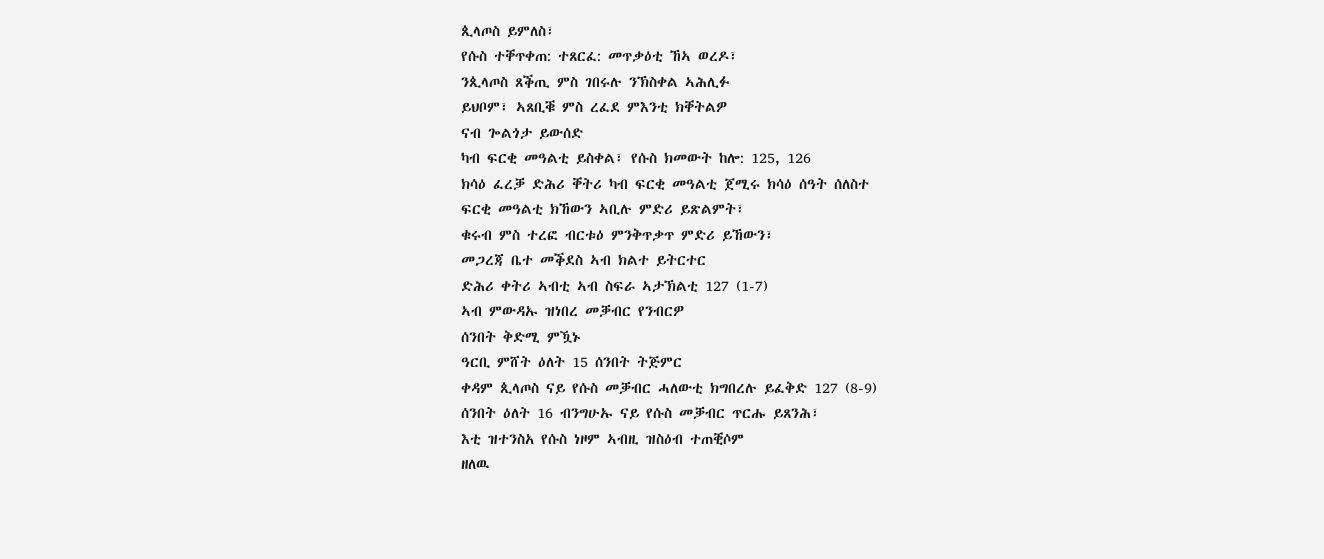ጲላጦስ ይምለስ፣
የሱስ ተቐጥቀጠ: ተጸርፈ: መጥቃዕቲ ኸኣ ወረዶ፣
ንጲላጦስ ጸቕጢ ምስ ገበሩሉ ንኽስቀል ኣሕሊፉ
ይህቦም፣ ኣጸቢቑ ምስ ረፈደ ምእንቲ ክቐትልዎ
ናብ ጐልጎታ ይውሰድ
ካብ ፍርቂ መዓልቲ ይስቀል፣ የሱስ ክመውት ከሎ: 125, 126
ክሳዕ ፈረቓ ድሕሪ ቐትሪ ካብ ፍርቂ መዓልቲ ጀሚሩ ክሳዕ ሰዓት ሰለስተ
ፍርቂ መዓልቲ ክኸውን ኣቢሉ ምድሪ ይጽልምት፣
ቁሩብ ምስ ተረፎ ብርቱዕ ምንቅጥቃጥ ምድሪ ይኸውን፣
መጋረጃ ቤተ መቕደስ ኣብ ክልተ ይትርተር
ድሕሪ ቀትሪ ኣብቲ ኣብ ስፍራ ኣታኽልቲ 127 (1-7)
ኣብ ምውዳኡ ዝነበረ መቓብር የንብርዎ
ሰንበት ቅድሚ ምዃኑ
ዓርቢ ምሸት ዕለት 15 ሰንበት ትጅምር
ቀዳም ጲላጦስ ናይ የሱስ መቓብር ሓለውቲ ክግበረሉ ይፈቅድ 127 (8-9)
ሰንበት ዕለት 16 ብንግሁኡ ናይ የሱስ መቓብር ጥርሑ ይጸንሕ፣
እቲ ዝተንስአ የሱስ ነዞም ኣብዚ ዝስዕብ ተጠቒሶም
ዘለዉ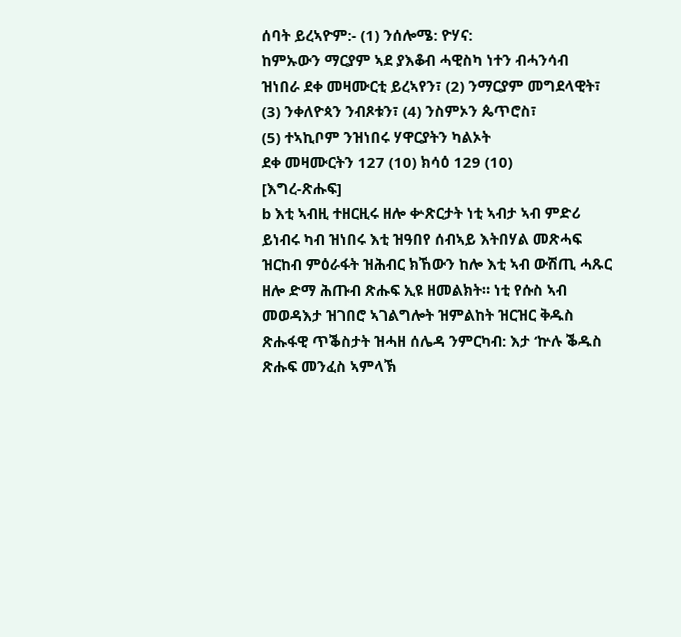ሰባት ይረኣዮም:- (1) ንሰሎሜ: ዮሃና:
ከምኡውን ማርያም ኣደ ያእቆብ ሓዊስካ ነተን ብሓንሳብ
ዝነበራ ደቀ መዛሙርቲ ይረኣየን፣ (2) ንማርያም መግደላዊት፣
(3) ንቀለዮጳን ንብጾቱን፣ (4) ንስምኦን ጴጥሮስ፣
(5) ተኣኪቦም ንዝነበሩ ሃዋርያትን ካልኦት
ደቀ መዛሙርትን 127 (10) ክሳዕ 129 (10)
[እግረ-ጽሑፍ]
b እቲ ኣብዚ ተዘርዚሩ ዘሎ ቍጽርታት ነቲ ኣብታ ኣብ ምድሪ ይነብሩ ካብ ዝነበሩ እቲ ዝዓበየ ሰብኣይ እትበሃል መጽሓፍ ዝርከብ ምዕራፋት ዝሕብር ክኸውን ከሎ እቲ ኣብ ውሽጢ ሓጹር ዘሎ ድማ ሕጡብ ጽሑፍ ኢዩ ዘመልክት። ነቲ የሱስ ኣብ መወዳእታ ዝገበሮ ኣገልግሎት ዝምልከት ዝርዝር ቅዱስ ጽሑፋዊ ጥቕስታት ዝሓዘ ሰሌዳ ንምርካብ: እታ ‘ኵሉ ቕዱስ ጽሑፍ መንፈስ ኣምላኽ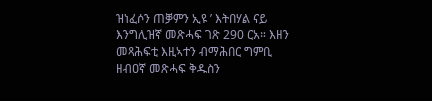ዝነፈሶን ጠቓምን ኢዩ ’ እትበሃል ናይ እንግሊዝኛ መጽሓፍ ገጽ 290 ርአ። እዘን መጻሕፍቲ እዚኣተን ብማሕበር ግምቢ ዘብዐኛ መጽሓፍ ቅዱስን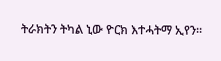ትራክትን ትካል ኒው ዮርክ እተሓትማ ኢየን።